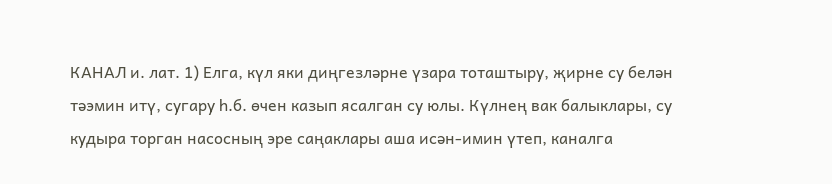КАНАЛ и. лат. 1) Елга, күл яки диңгезләрне үзара тоташтыру, җирне су белән тәэмин итү, сугару һ.б. өчен казып ясалган су юлы. Күлнең вак балыклары, су кудыра торган насосның эре саңаклары аша исән-имин үтеп, каналга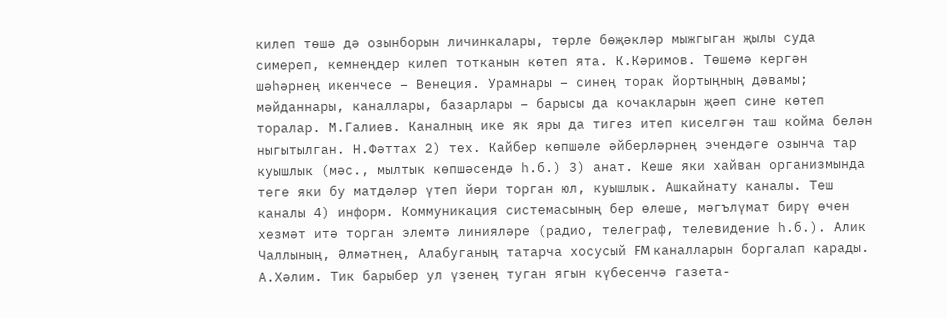килеп төшә дә озынборын личинкалары, төрле бөҗәкләр мыжгыган җылы суда симереп, кемнеңдер килеп тотканын көтеп ята. К.Кәримов. Төшемә кергән шәһәрнең икенчесе – Венеция. Урамнары – синең торак йортыңның дәвамы; мәйданнары, каналлары, базарлары – барысы да кочакларын җәеп сине көтеп торалар. М.Галиев. Каналның ике як яры да тигез итеп киселгән таш койма белән ныгытылган. Н.Фәттах 2) тех. Кайбер көпшәле әйберләрнең эчендәге озынча тар куышлык (мәс., мылтык көпшәсендә һ.б.) 3) анат. Кеше яки хайван организмында теге яки бу матдәләр үтеп йөри торган юл, куышлык. Ашкайнату каналы. Теш каналы 4) информ. Коммуникация системасының бер өлеше, мәгълүмат бирү өчен хезмәт итә торган элемтә линияләре (радио, телеграф, телевидение һ.б.). Алик Чаллының, Әлмәтнең, Алабуганың татарча хосусый FM каналларын боргалап карады. А.Хәлим. Тик барыбер ул үзенең туган ягын күбесенчә газета-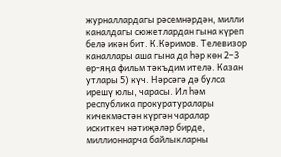журналлардагы рәсемнәрдән, милли каналдагы сюжетлардан гына күреп белә икән бит. К.Кәримов. Телевизор каналлары аша гына да һәр көн 2–3 өр-яңа фильм тәкъдим ителә. Казан утлары 5) күч. Нәрсәгә дә булса ирешү юлы, чарасы. Ил һәм республика прокуратуралары кичекмәстән күргән чаралар искиткеч нәтиҗәләр бирде, миллионнарча байлыкларны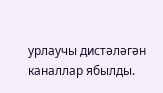урлаучы дистәләгән каналлар ябылды.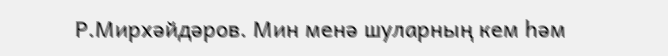Р.Мирхәйдәров. Мин менә шуларның кем һәм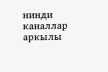нинди каналлар аркылы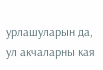урлашуларын да, ул акчаларны кая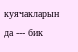куячакларын да --- бик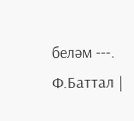беләм ---. Ф.Баттал |